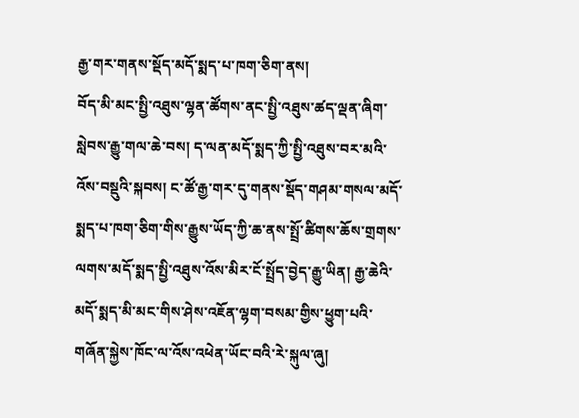རྒྱ་གར་གནས་སྡོད་མདོ་སྨད་པ་ཁག་ཅིག་ནས།
བོད་མི་མང་སྤྱི་འཐུས་ལྷན་ཚོགས་ནང་སྤྱི་འཐུས་ཚད་ལྡན་ཞིག་སླེབས་རྒྱུ་གལ་ཆེ་བས། ད་ལན་མདོ་སྨད་ཀྱི་སྤྱི་འཐུས་བར་མའི་འོས་བསྡུའི་སྐབས། ང་ཚོ་རྒྱ་གར་དུ་གནས་སྡོད་གཤམ་གསལ་མདོ་སྨད་པ་ཁག་ཅིག་གིས་རྒྱུས་ཡོད་ཀྱི་ཆ་ནས་སྤྲོ་ཚིགས་ཆོས་གྲགས་ལགས་མདོ་སྨད་སྤྱི་འཐུས་འོས་མིར་ངོ་སྤྲོད་བྱེད་རྒྱུ་ཡིན། རྒྱ་ཆེའི་མདོ་སྨད་མི་མང་གིས་ཤེས་འཇོན་ལྷག་བསམ་གྱིས་ཕྱུག་པའི་གཞོན་སྐྱེས་ཁོང་ལ་འོས་འཕེན་ཡོང་བའི་རེ་སྐུལ་ཞུ།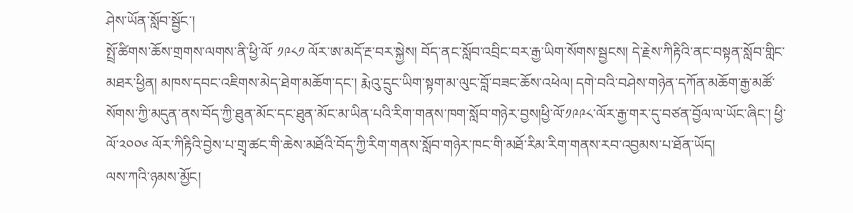ཤེས་ཡོན་སློབ་སྦྱོང་།
སྤྲོ་ཚིགས་ཆོས་གྲགས་ལགས་ནི་ཕྱི་ལོ་ ༡༩༨༡ ལོར་ཨ་མདོ་རྔ་བར་སྐྱེས། བོད་ནང་སློབ་འབྲིང་བར་རྒྱ་ཡིག་སོགས་སྦྱངས། དེ་རྗེས་ཀིརྟིའི་ནང་བསྟན་སློབ་གླིང་མཐར་ཕྱིན། མཁས་དབང་འཇིགས་མེད་ཐེག་མཆོག་དང་། རྨེའུ་དྲུང་ཡིག་སྟག་མ་ལུང་བློ་བཟང་ཆོས་འཕེལ། དགེ་བའི་བཤེས་གཉེན་དཀོན་མཆོག་རྒྱ་མཚོ་སོགས་ཀྱི་མདུན་ནས་བོད་ཀྱི་ཐུན་མོང་དང་ཐུན་མོང་མ་ཡིན་པའི་རིག་གནས་ཁག་སློབ་གཉེར་བྱས།ཕྱི་ལོ་༡༩༩༨་ལོར་རྒྱ་གར་དུ་བཙན་བྱོལ་ལ་ཡོང་ཞིང་། ཕྱི་ལོ་༢༠༠༦ ལོར་ཀིརྟིའི་བྱེས་པ་གྲྭ་ཚང་གི་ཆེས་མཐོའི་བོད་ཀྱི་རིག་གནས་སློབ་གཉེར་ཁང་གི་མཐོ་རིམ་རིག་གནས་རབ་འབྱམས་པ་ཐོན་ཡོད།
ལས་ཀའི་ཉམས་མྱོང།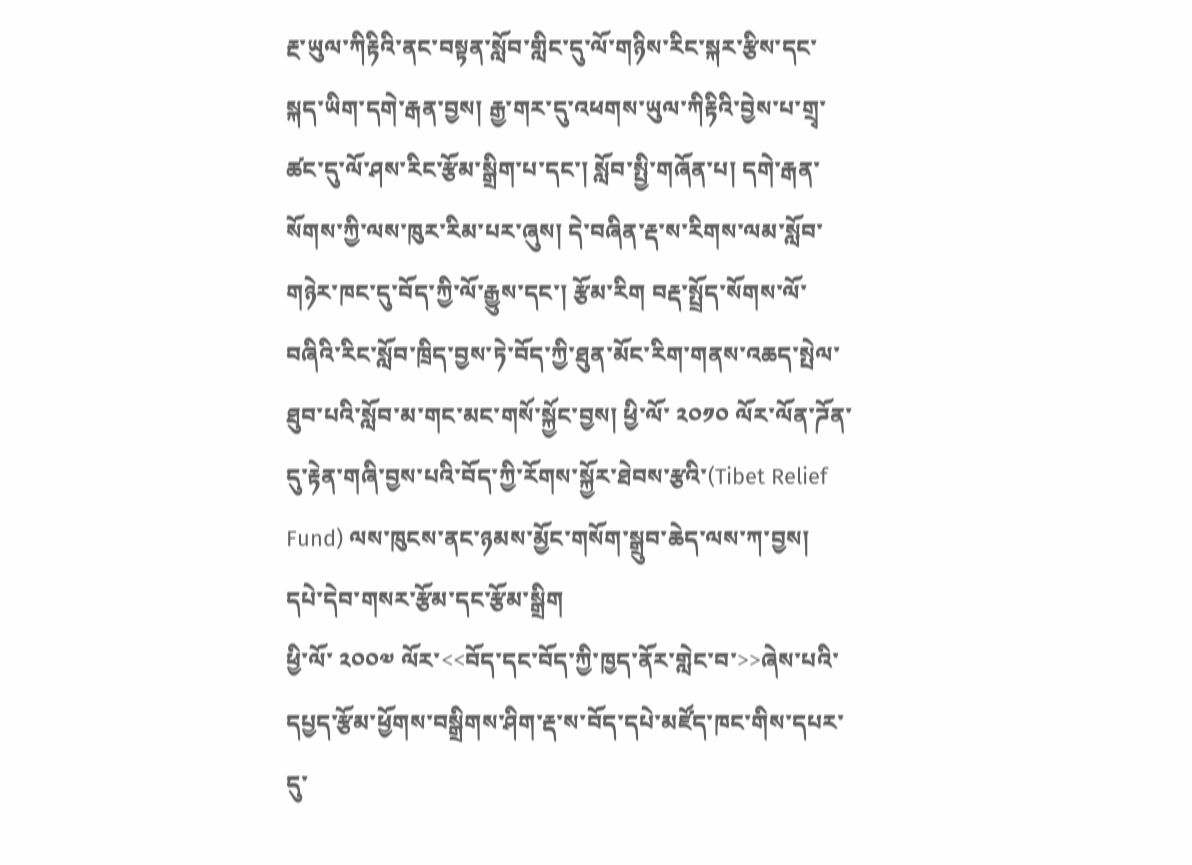རྔ་ཡུལ་ཀིརྟིའི་ནང་བསྟན་སློབ་གླིང་དུ་ལོ་གཉིས་རིང་སྐར་རྩིས་དང་སྐད་ཡིག་དགེ་རྒན་བྱས། རྒྱ་གར་དུ་འཕགས་ཡུལ་ཀིརྟིའི་བྱེས་པ་གྲྭ་ཚང་དུ་ལོ་ཤས་རིང་རྩོམ་སྒྲིག་པ་དང་། སློབ་སྤྱི་གཞོན་པ། དགེ་རྒན་སོགས་ཀྱི་ལས་ཁུར་རིམ་པར་ཞུས། དེ་བཞིན་རྡ་ས་རིགས་ལམ་སློབ་གཉེར་ཁང་དུ་བོད་ཀྱི་ལོ་རྒྱུས་དང་། རྩོམ་རིག བརྡ་སྤྲོད་སོགས་ལོ་བཞིའི་རིང་སློབ་ཁྲིད་བྱས་ཏེ་བོད་ཀྱི་ཐུན་མོང་རིག་གནས་འཆད་སྤེལ་ཐུབ་པའི་སློབ་མ་གང་མང་གསོ་སྐྱོང་བྱས། ཕྱི་ལོ་ ༢༠༡༠ ལོར་ལོན་ཌོན་དུ་རྟེན་གཞི་བྱས་པའི་བོད་ཀྱི་རོགས་སྐྱོར་ཐེབས་རྩའི་(Tibet Relief Fund) ལས་ཁུངས་ནང་ཉམས་མྱོང་གསོག་སྒྲུབ་ཆེད་ལས་ཀ་བྱས།
དཔེ་དེབ་གསར་རྩོམ་དང་རྩོམ་སྒྲིག
ཕྱི་ལོ་ ༢༠༠༧ ལོར་<<བོད་དང་བོད་ཀྱི་ཁྱད་ནོར་གླེང་བ་>>ཞེས་པའི་དཔྱད་རྩོམ་ཕྱོགས་བསྒྲིགས་ཤིག་རྡ་ས་བོད་དཔེ་མཛོད་ཁང་གིས་དཔར་དུ་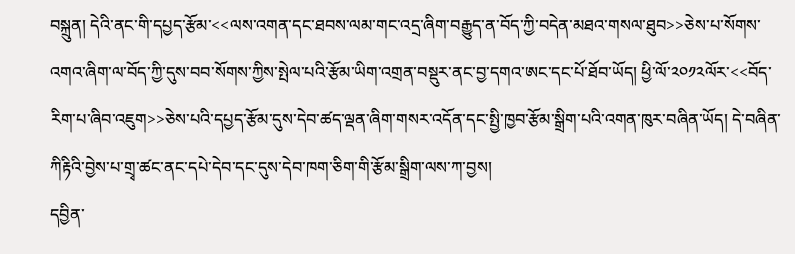བསྐྲུན། དེའི་ནང་གི་དཔྱད་རྩོམ་<<ལས་འགན་དང་ཐབས་ལམ་གང་འདྲ་ཞིག་བརྒྱུད་ན་བོད་ཀྱི་བདེན་མཐའ་གསལ་ཐུབ>>ཅེས་པ་སོགས་འགའ་ཞིག་ལ་བོད་ཀྱི་དུས་བབ་སོགས་ཀྱིས་སྤེལ་པའི་རྩོམ་ཡིག་འགྲན་བསྡུར་ནང་བྱ་དགའ་ཨང་དང་པོ་ཐོབ་ཡོད། ཕྱི་ལོ་༢༠༡༢ལོར་<<བོད་རིག་པ་ཞིབ་འཇུག>>ཅེས་པའི་དཔྱད་རྩོམ་དུས་དེབ་ཚད་ལྡན་ཞིག་གསར་འདོན་དང་སྤྱི་ཁྱབ་རྩོམ་སྒྲིག་པའི་འགན་ཁུར་བཞིན་ཡོད། དེ་བཞིན་ཀིརྟིའི་བྱེས་པ་གྲྭ་ཚང་ནང་དཔེ་དེབ་དང་དུས་དེབ་ཁག་ཅིག་གི་རྩོམ་སྒྲིག་ལས་ཀ་བྱས།
དབྱིན་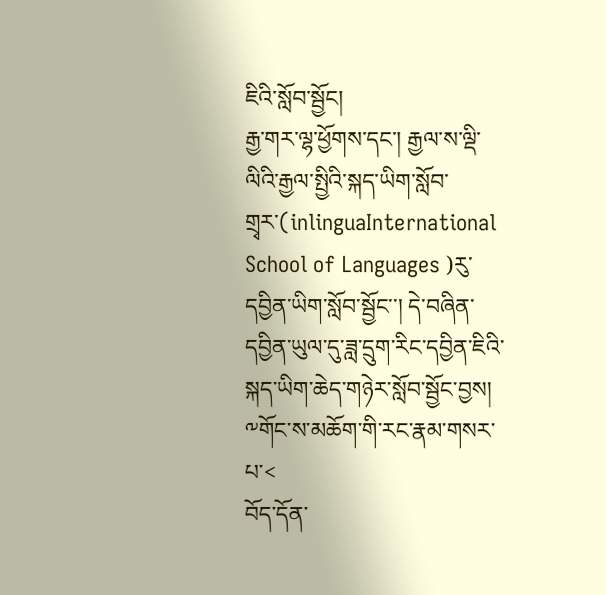ཇིའི་སློབ་སྦྱོང།
རྒྱ་གར་ལྷ་ཕྱོགས་དང་། རྒྱལ་ས་ལྡི་ལིའི་རྒྱལ་སྤྱིའི་སྐད་ཡིག་སློབ་གྲྭར་(inlinguaInternational School of Languages )རུ་དབྱིན་ཡིག་སློབ་སྦྱོང་་། དེ་བཞིན་དབྱིན་ཡུལ་དུ་ཟླ་དྲུག་རིང་དབྱིན་ཇིའི་སྐད་ཡིག་ཆེད་གཉེར་སློབ་སྦྱོང་བྱས། ༸གོང་ས་མཆོག་གི་རང་རྣམ་གསར་པ་<
བོད་དོན་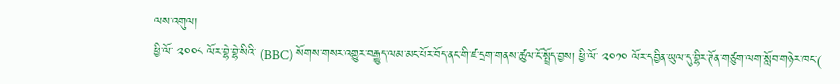ལས་འགུལ།
ཕྱི་ལོ་ ༢༠༠༨ ལོར་བྷེ་བྷེ་སིའི་ (BBC) སོགས་གསར་འགྱུར་བརྒྱུད་ལམ་མང་པོར་བོད་ནང་གི་ཛ་དྲག་གནས་ཚུལ་ངོ་སྤྲོད་བྱས། ཕྱི་ལོ་ ༢༠༡༠ ལོར་དབྱིན་ཡུལ་དུ་བྷིར་ཊོན་གཙུག་ལག་སློབ་གཉེར་ཁང་(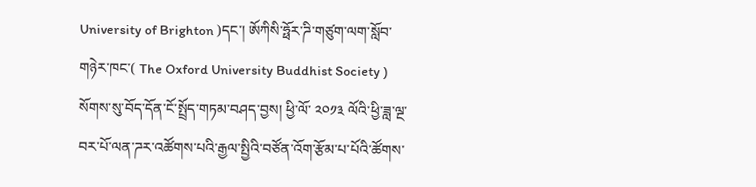University of Brighton )དང་། ཨོཀིསི་ཧྥོར་ཌི་གཙུག་ལག་སློབ་གཉེར་ཁང་( The Oxford University Buddhist Society ) སོགས་སུ་བོད་དོན་ངོ་སྤྲོད་གཏམ་བཤད་བྱས། ཕྱི་ལོ་ ༢༠༡༣ ལོའི་ཕྱི་ཟླ་ལྔ་བར་པོ་ལན་ཌར་འཚོགས་པའི་རྒྱལ་སྤྱིའི་བཙོན་འོག་རྩོམ་པ་པོའི་ཚོགས་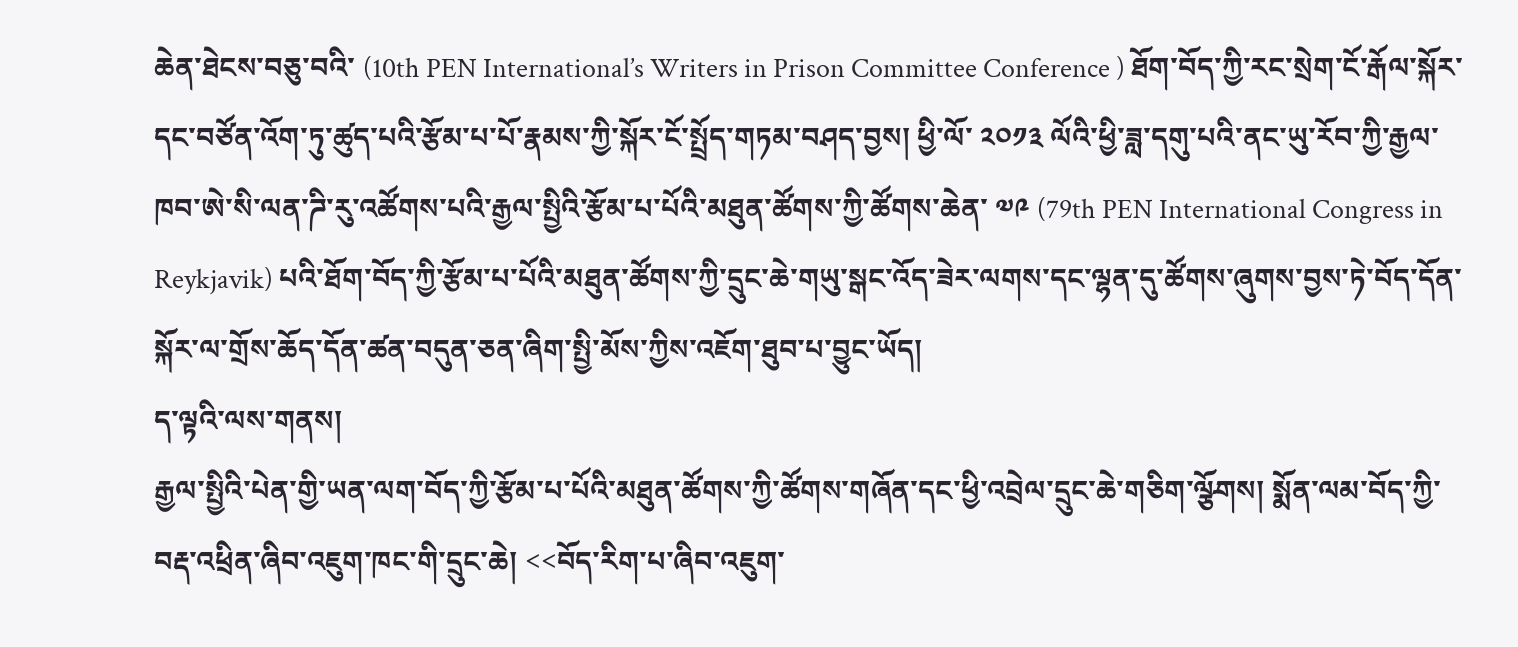ཆེན་ཐེངས་བཅུ་བའི་ (10th PEN International’s Writers in Prison Committee Conference ) ཐོག་བོད་ཀྱི་རང་སྲེག་ངོ་རྒོལ་སྐོར་དང་བཙོན་འོག་ཏུ་ཚུད་པའི་རྩོམ་པ་པོ་རྣམས་ཀྱི་སྐོར་ངོ་སྤྲོད་གཏམ་བཤད་བྱས། ཕྱི་ལོ་ ༢༠༡༣ ལོའི་ཕྱི་ཟླ་དགུ་པའི་ནང་ཡུ་རོབ་ཀྱི་རྒྱལ་ཁབ་ཨེ་སི་ལན་ཌི་རུ་འཚོགས་པའི་རྒྱལ་སྤྱིའི་རྩོམ་པ་པོའི་མཐུན་ཚོགས་ཀྱི་ཚོགས་ཆེན་ ༧༩ (79th PEN International Congress in Reykjavik) པའི་ཐོག་བོད་ཀྱི་རྩོམ་པ་པོའི་མཐུན་ཚོགས་ཀྱི་དྲུང་ཆེ་གཡུ་སྒང་འོད་ཟེར་ལགས་དང་ལྷན་དུ་ཚོགས་ཞུགས་བྱས་ཏེ་བོད་དོན་སྐོར་ལ་གྲོས་ཆོད་དོན་ཚན་བདུན་ཅན་ཞིག་སྤྱི་མོས་ཀྱིས་འཇོག་ཐུབ་པ་བྱུང་ཡོད།
ད་ལྟའི་ལས་གནས།
རྒྱལ་སྤྱིའི་པེན་གྱི་ཡན་ལག་བོད་ཀྱི་རྩོམ་པ་པོའི་མཐུན་ཚོགས་ཀྱི་ཚོགས་གཞོན་དང་ཕྱི་འབྲེལ་དྲུང་ཆེ་གཅིག་ལྩོགས། སྨོན་ལམ་བོད་ཀྱི་བརྡ་འཕྲིན་ཞིབ་འཇུག་ཁང་གི་དྲུང་ཆེ། <<བོད་རིག་པ་ཞིབ་འཇུག་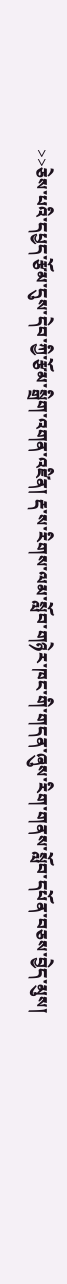>>ཅེས་པའི་དཔྱད་རྩོམ་དུས་དེབ་ཀྱི་རྩོམ་སྒྲིག་འགན་འཛིན། རྡ་ས་རིགས་ལམ་སློབ་གཉེར་ཁང་གི་གདན་ཞུས་རིག་གནས་སློབ་དཔོན་བཅས་བྱེད་མུས།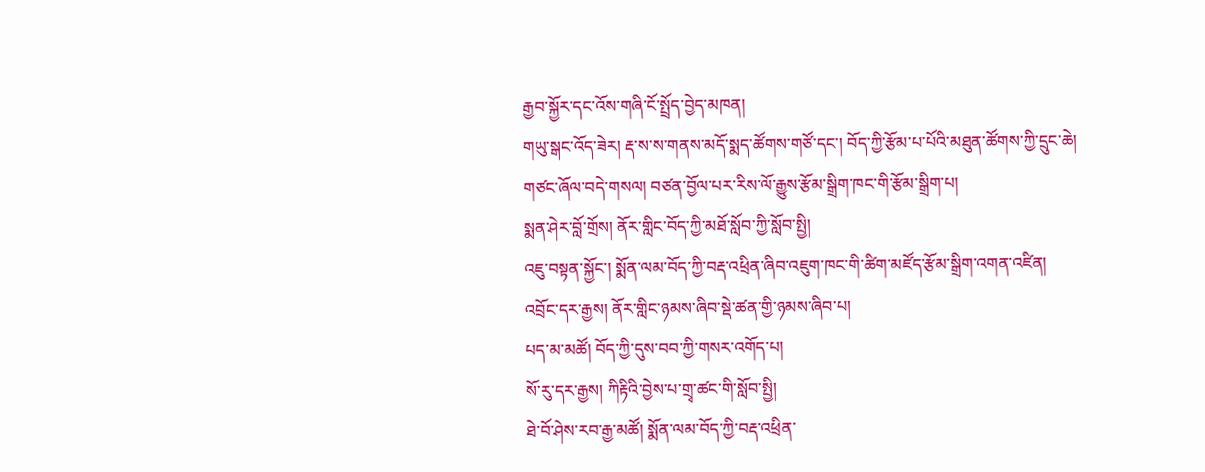རྒྱབ་སྐྱོར་དང་འོས་གཞི་ངོ་སྤྲོད་བྱེད་མཁན།
གཡུ་སྒང་འོད་ཟེར། རྡ་ས་ས་གནས་མདོ་སྨད་ཚོགས་གཙོ་དང་། བོད་ཀྱི་རྩོམ་པ་པོའི་མཐུན་ཚོགས་ཀྱི་དྲུང་ཆེ།
གཙང་ཞོལ་བདེ་གསལ། བཙན་བྱོལ་པར་རིས་ལོ་རྒྱུས་རྩོམ་སྒྲིག་ཁང་གི་རྩོམ་སྒྲིག་པ།
སྨན་ཤེར་བློ་གྲོས། ནོར་གླིང་བོད་ཀྱི་མཐོ་སློབ་ཀྱི་སློབ་སྤྱི།
འཇུ་བསྟན་སྐྱོང་། སྨོན་ལམ་བོད་ཀྱི་བརྡ་འཕྲིན་ཞིབ་འཇུག་ཁང་གི་ཚིག་མཛོད་རྩོམ་སྒྲིག་འགན་འཛིན།
འབྲོང་དར་རྒྱས། ནོར་གླིང་ཉམས་ཞིབ་སྡེ་ཚན་གྱི་ཉམས་ཞིབ་པ།
པད་མ་མཚོ། བོད་ཀྱི་དུས་བབ་ཀྱི་གསར་འགོད་པ།
སོ་རུ་དར་རྒྱས། ཀིརྟིའི་བྱེས་པ་གྲྭ་ཚང་གི་སློབ་སྤྱི།
ཐེ་བོ་ཤེས་རབ་རྒྱ་མཚོ། སྨོན་ལམ་བོད་ཀྱི་བརྡ་འཕྲིན་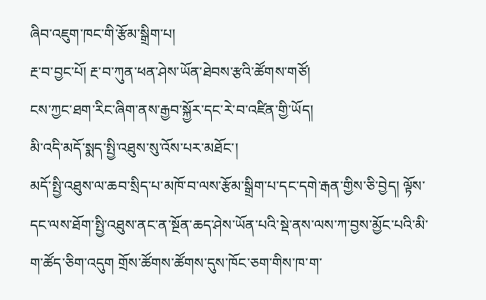ཞིབ་འཇུག་ཁང་གི་རྩོམ་སྒྲིག་པ།
རྔ་བ་བྱང་པོ། རྔ་བ་ཀུན་ཕན་ཤེས་ཡོན་ཐེབས་རྩའི་ཚོགས་གཙོ།
ངས་ཀྱང་ཐག་རིང་ཞིག་ནས་རྒྱབ་སྐྱོར་དང་རེ་བ་འཛིན་གྱི་ཡོད།
མི་འདི་མདོ་སྨད་སྤྱི་འཐུས་སུ་འོས་པར་མཐོང་།
མདོ་སྤྱི་འཐུས་ལ་ཆབ་སྲིད་པ་མཁོ་བ་ལས་རྩོམ་སྒྲིག་པ་དང་དགེ་རྒན་གྱིས་ཅི་བྱེད། ལྟོས་དང་ལས་ཐོག་སྤྱི་འཐུས་ནང་ན་སྔོན་ཆད་ཤེས་ཡོན་པའི་སྡེ་ནས་ལས་ཀ་བྱས་མྱོང་པའི་མི་ག་ཚོད་ཅིག་འདུག གྲོས་ཚོགས་ཚོགས་དུས་ཁོང་ཅག་གིས་ཁ་ག་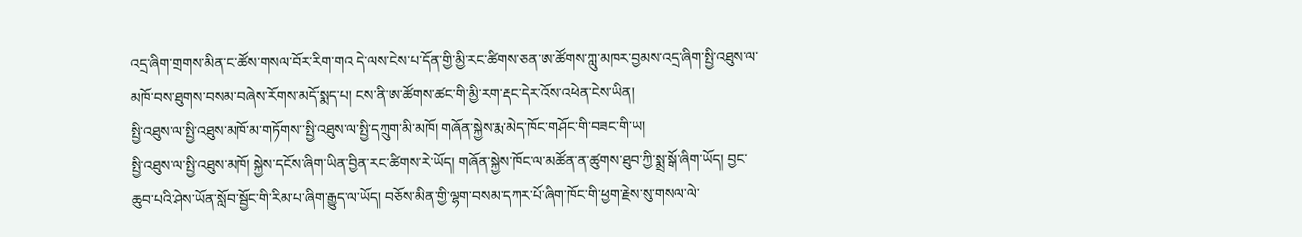འདྲ་ཞིག་གྲགས་མིན་ང་ཚོས་གསལ་བོར་རིག་གའ དེ་ལས་ངེས་པ་དོན་གྱི་མྱི་རང་ཚིགས་ཅན་ཨ་ཚོགས་ཀླུ་མཁར་བྱམས་འདྲ་ཞིག་སྤྱི་འཐུས་ལ་མཁོ་བས་ཐུགས་བསམ་བཞེས་རོགས་མདོ་སྨད་པ། ངས་ནི་ཨ་ཚོགས་ཚང་གི་མྱི་རག་རྡང་དེར་འོས་འཕེན་ངེས་ཡིན།
སྤྱི་འཐུས་ལ་སྤྱི་འཐུས་མཁོ་མ་གཏོགས་་སྤྱི་འཐུས་ལ་སྤྱི་དཀྲུག་མི་མཁོ། གཞོན་སྐྱེས་རྨ་མེད་ཁོང་གཤོང་གི་བཟང་གི་ཡ།
སྤྱི་འཐུས་ལ་སྤྱི་འཐུས་མཁོ། སྐྱེས་དངོས་ཞིག་ཡིན་བྱིན་རང་ཚིགས་རེ་ཡོད། གཞོན་སྐྱེས་ཁོང་ལ་མཚོན་ན་ཚུགས་ཐུབ་ཀྱི་སྨྲ་སྒོ་ཞིག་ཡོད། བྱང་ཆུབ་པའི་ཤེས་ཡོན་སློབ་སྦྱོང་གི་རིམ་པ་ཞིག་རྒྱུད་ལ་ཡོད། བཅོས་མིན་གྱི་ལྷག་བསམ་དཀར་པོ་ཞིག་ཁོང་གི་ཕྱག་རྗེས་སུ་གསལ་ལེ་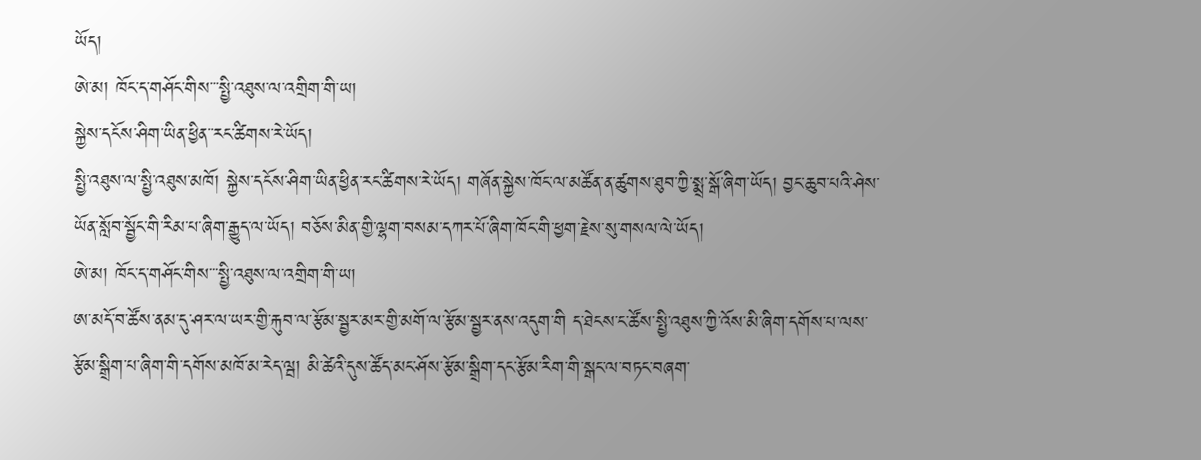ཡོད།
ཨེ་མ། ཁོང་ད་གཤོང་གིས་་་སྤྱི་འཐུས་ལ་འགྲིག་གི་ཡ།
སྐྱེས་དངོས་ཤིག་ཡིན་ཕྱིན་་རང་ཚིགས་རེ་ཡོད།
སྤྱི་འཐུས་ལ་སྤྱི་འཐུས་མཁོ། སྐྱེས་དངོས་ཤིག་ཡིན་ཕྱིན་རང་ཚིགས་རེ་ཡོད། གཞོན་སྐྱེས་ཁོང་ལ་མཚོན་ན་ཚུགས་ཐུབ་ཀྱི་སྨྲ་སྒོ་ཞིག་ཡོད། བྱང་ཆུབ་པའི་ཤེས་ཡོན་སློབ་སྦྱོང་གི་རིམ་པ་ཞིག་རྒྱུད་ལ་ཡོད། བཅོས་མིན་གྱི་ལྷག་བསམ་དཀར་པོ་ཞིག་ཁོང་གི་ཕྱག་རྗེས་སུ་གསལ་ལེ་ཡོད།
ཨེ་མ། ཁོང་ད་གཤོང་གིས་་་སྤྱི་འཐུས་ལ་འགྲིག་གི་ཡ།
ཨ་མདོ་བ་ཚོས་ནམ་དུ་ཤར་ལ་ཡར་གྱི་རྐུབ་ལ་རྩོམ་སྦྱར་མར་གྱི་མགོ་ལ་རྩོམ་སྦྱར་ནས་འདུག་གི ད་ཐེངས་ང་ཚོས་སྤྱི་འཐུས་ཀྱི་འོས་མི་ཞིག་དགོས་པ་ལས་རྩོམ་སྒྲིག་པ་ཞིག་གི་དགོས་མཁོ་མ་རེད་ལྦ། མི་ཚེའི་དུས་ཚོད་མང་ཤོས་རྩོམ་སྒྲིག་དང་རྩོམ་རིག་གི་སྒང་ལ་བཏང་བཞག་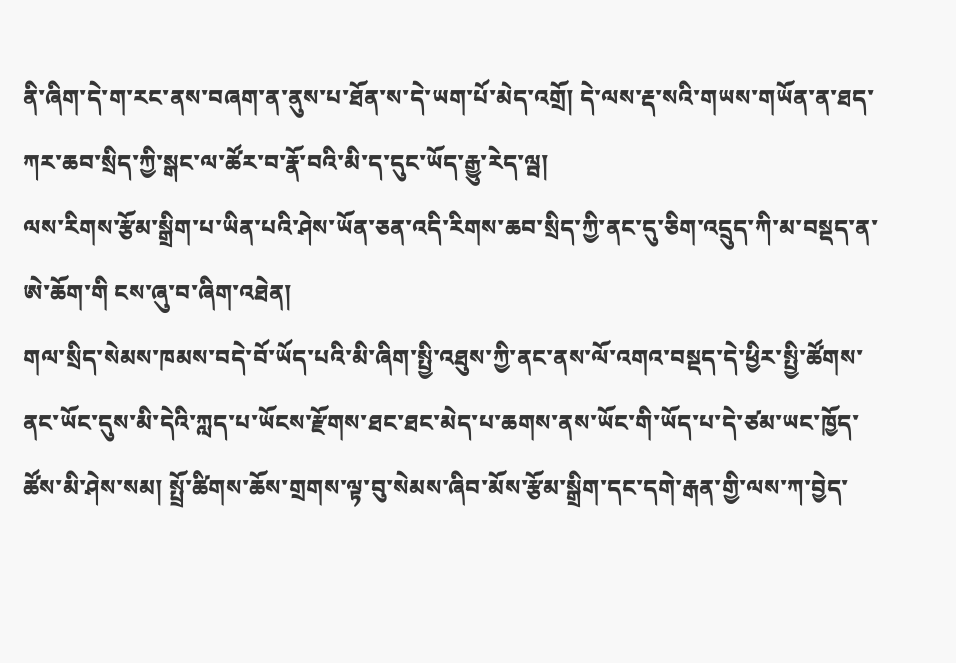ནི་ཞིག་དེ་ག་རང་ནས་བཞག་ན་ནུས་པ་ཐོན་ས་དེ་ཡག་པོ་མེད་འགྲོ། དེ་ལས་རྡ་སའི་གཡས་གཡོན་ན་ཐད་ཀར་ཆབ་སྲིད་ཀྱི་སྒང་ལ་ཚོར་བ་རྣོ་བའི་མི་ད་དུང་ཡོད་རྒྱུ་རེད་ལྦ།
ལས་རིགས་རྩོམ་སྒྲིག་པ་ཡིན་པའི་ཤེས་ཡོན་ཅན་འདི་རིགས་ཆབ་སྲིད་ཀྱི་ནང་དུ་ཅིག་འདྲུད་ཀི་མ་བསྡད་ན་ཨེ་ཆོག་གི ངས་ཞུ་བ་ཞིག་འཐེན།
གལ་སྲིད་སེམས་ཁམས་བདེ་བོ་ཡོད་པའི་མི་ཞིག་སྤྱི་འཐུས་ཀྱི་ནང་ནས་ལོ་འགའ་བསྡད་དེ་ཕྱིར་སྤྱི་ཚོགས་ནང་ཡོང་དུས་མི་དེའི་ཀླད་པ་ཡོངས་རྫོགས་ཐང་ཐང་མེད་པ་ཆགས་ནས་ཡོང་གི་ཡོད་པ་དེ་ཙམ་ཡང་ཁྱོད་ཚོས་མི་ཤེས་སམ། སྤྲོ་ཚིགས་ཆོས་གྲགས་ལྟ་བུ་སེམས་ཞིབ་མོས་རྩོམ་སྒྲིག་དང་དགེ་རྒན་གྱི་ལས་ཀ་བྱེད་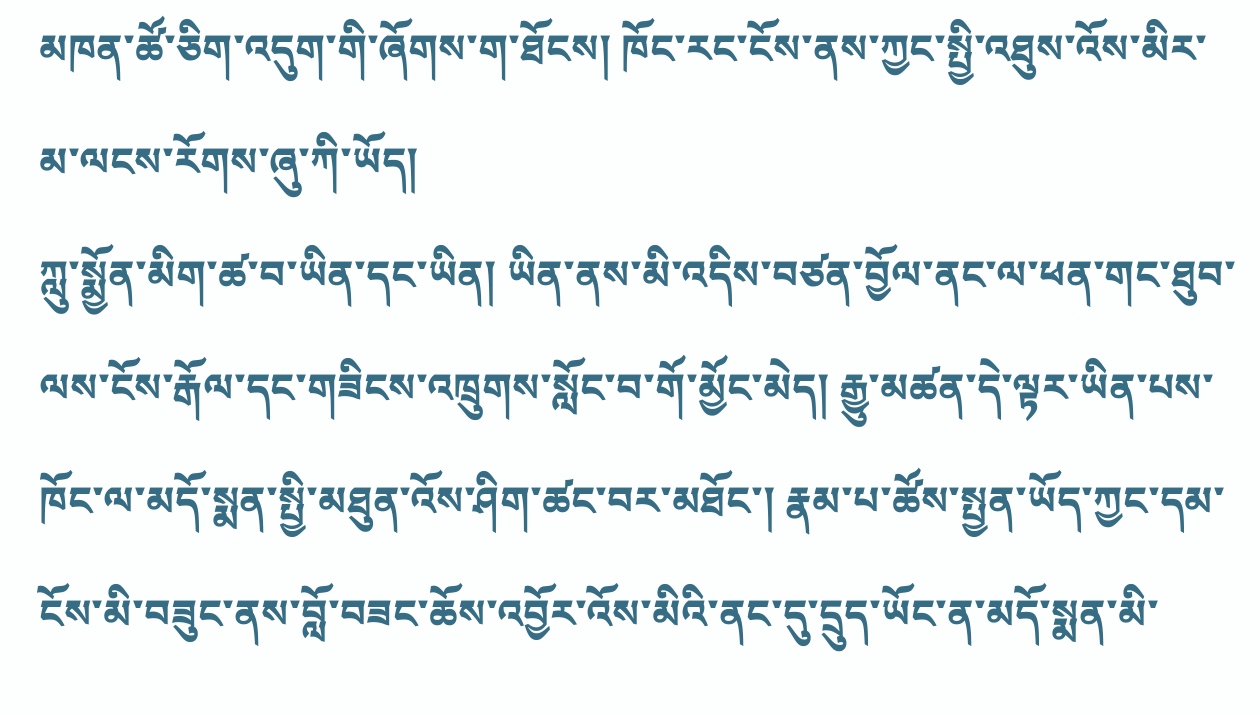མཁན་ཚོ་ཅིག་འདུག་གི་ཞོགས་ག་ཐོངས། ཁོང་རང་ངོས་ནས་ཀྱང་སྤྱི་འཐུས་འོས་མིར་མ་ལངས་རོགས་ཞུ་ཀི་ཡོད།
ཀླུ་སྨྱོན་མིག་ཚ་བ་ཡིན་དང་ཡིན། ཡིན་ནས་མི་འདིས་བཙན་བྱོལ་ནང་ལ་ཕན་གང་ཐུབ་ལས་ངོས་རྒོལ་དང་གཟིངས་འཁྲུགས་སློང་བ་གོ་མྱོང་མེད། རྒྱུ་མཚན་དེ་ལྟར་ཡིན་པས་ཁོང་ལ་མདོ་སྨན་སྤྱི་མཐུན་འོས་ཤིག་ཚང་བར་མཐོང་། རྣམ་པ་ཚོས་སྤྱན་ཡོད་ཀྱང་དམ་ངོས་མི་བཟུང་ནས་བློ་བཟང་ཆོས་འབྱོར་འོས་མིའི་ནང་དུ་དྲུད་ཡོང་ན་མདོ་སྨན་མི་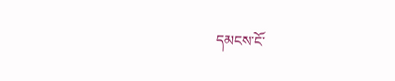དམངས་ངོ་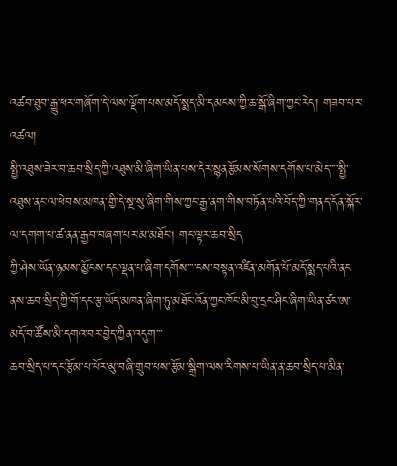འཚབ་ཐུབ་རྒྱུ་ཕར་གཞོག་དེ་ལས་ལྡོག་པས་མདོ་སྨད་མི་དམངས་ཀྱི་ཆ་སྒོ་ཞིག་ཀྱང་རེད། གཟབ་པར་འཚལ།
སྤྱི་འཐུས་ཟེར་བ་ཆབ་སྲིད་ཀྱི་འཐུས་མི་ཞིག་ཡིན་པས་དེར་སྙནརྩོམས་སོགས་དགོས་པ་མེད་་་་སྤྱི་འཐུས་ནང་ལ་ཕེབས་མཁན་གྱི་དེ་སྔ་སུ་ཞིག་གིས་ཀྱང་རྒྱ་ནག་གིས་བཏོན་པའི་བོད་ཀྱི་གནད་དོན་སྐོར་ལ་དགག་པ་ཚ་ནན་རྒྱབ་བཞག་པར་མ་མཐོང། གང་ལྟར་ཆབ་སྲིད
ཀྱི་ཤེས་ཡོན་ཉམས་མྱོངས་དང་ལྡན་པ་ཞིག་དགོས་་་་ངས་བསྟན་འཛིན་མགོན་པོ་མདོ་སྨད་པའི་ནང
ནས་ཆབ་སྲིད་ཀྱི་གོ་དང་རྩ་ཡོད་མཁན་ཞིག་ཏུ་མཐོང་འོན་ཀྱང་ཁོང་མི་བུ་དྲང་ཤིང་ཞིག་ཡིན་ཙང་ཨ་མདོ་བ་ཚོས་མི་དགའ་བར་བྱེད་ཀྱིན་འདུག་་་
ཆབ་སྲིད་པ་དང་རྩོམ་པ་པོར་མུ་བཞི་གྲུབ་པས་རྩོམ་སྒྲིག་ལས་རིགས་པ་ཡིན་ན་ཆབ་སྲིད་པ་མིན་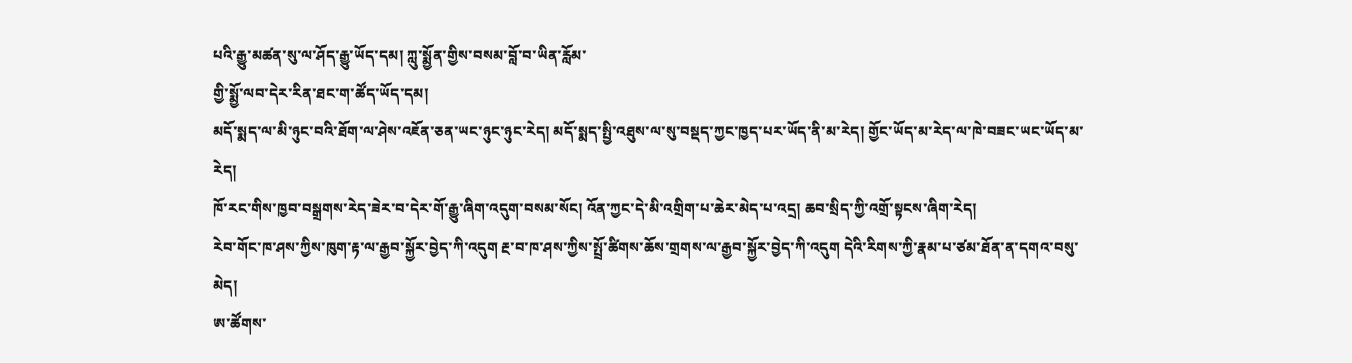པའི་རྒྱུ་མཚན་སུ་ལ་ཤོད་རྒྱུ་ཡོད་དམ། ཀླུ་སྨྱོན་གྱིས་བསམ་བློ་བ་ཡིན་རློམ་
གྱི་སྨྱོ་ལབ་དེར་རིན་ཐང་ག་ཚོད་ཡོད་དམ།
མདོ་སྨད་ལ་མི་ཉུང་བའི་ཐོག་ལ་ཤེས་འཇོན་ཅན་ཡང་ཉུང་ཉུང་རེད། མདོ་སྨད་སྤྱི་འཐུས་ལ་སུ་བསྡད་ཀྱང་ཁྱད་པར་ཡོད་ནི་མ་རེད། གྱོང་ཡོད་མ་རེད་ལ་ཁེ་བཟང་ཡང་ཡོད་མ་རེད།
ཁོ་རང་གིས་ཁྱབ་བསྒྲགས་རེད་ཟེར་བ་དེར་གོ་རྒྱུ་ཞིག་འདུག་བསམ་སོང། འོན་ཀྱང་དེ་མི་འགྲིག་པ་ཆེར་མེད་པ་འདྲ། ཆབ་སྲིད་ཀྱི་འགྲོ་སྟངས་ཞིག་རེད།
རེབ་གོང་ཁ་ཤས་ཀྱིས་ཁུག་རྟ་ལ་རྒྱབ་སྐྱོར་བྱེད་ཀི་འདུག རྔ་བ་ཁ་ཤས་ཀྱིས་སྤྲོ་ཚིགས་ཆོས་གྲགས་ལ་རྒྱབ་སྐྱོར་བྱེད་ཀི་འདུག དེའི་རིགས་ཀྱི་རྣམ་པ་ཙམ་ཐོན་ན་དགའ་བསུ་མེད།
ཨ་ཚོགས་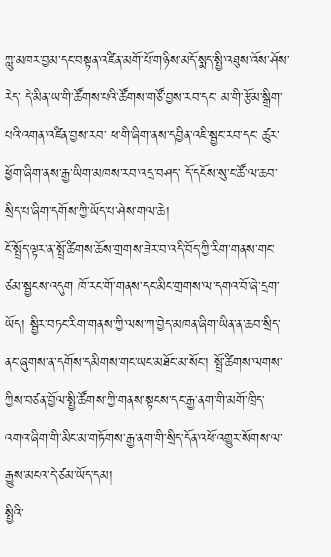ཀླུ་མཁར་བྱམ་དང་བསྟན་འཛིན་མགོ་པོ་གཉིས་མདོ་སྨད་སྤྱི་འཐུས་འོས་ཤོས་རེད་ དེ་མིན་ཡ་གི་ཚོགས་པའི་ཚོགས་གཙོ་བྱས་རབ་དང་ མ་གི་རྩོམ་སྒྲིག་པའི་འགན་འཛིན་བྱས་རབ་ ཕ་གི་ཞིག་ནས་དབྱིན་འཇི་སྦྱང་རབ་དང་ ཚུར་ཕྱོག་ཞིག་ནས་རྒྱ་ཡིག་མཁས་རབ་འདྲ་བཤད་ དོ་དངོས་སུ་ང་ཚོ་ལ་ཆབ་སྲིད་པ་ཞིག་དགོས་ཀྱི་ཡོད་པ་ཤེས་གལ་ཆེ།
ངོ་སྤྲོད་ལྟར་ན་སྤྲོ་ཚིགས་ཆོས་གྲགས་ཟེར་བ་འདི་བོད་ཀྱི་རིག་གནས་གང་ཙམ་སྦྱངས་འདུག ཁོ་རང་གོ་གནས་དང་མིང་གྲགས་ལ་དགའ་བོ་ཞེ་དྲག་ཡོད། སྦྱིར་བཏང་རིག་གནས་ཀྱི་ལས་ཀ་བྱེད་མཁན་ཞིག་ཡིན་ན་ཆབ་སྲིད་ནང་ཞུགས་ན་དགོས་དམིགས་གང་ཡང་མཐོང་མ་སོང་། སྤྲོ་ཚིགས་ལགས་ཀྱིས་བཙན་བྱོལ་སྤྱི་ཚོགས་ཀྱི་གནས་སྟངས་དང་རྒྱ་ནག་གི་མགོ་ཁྲིད་འགའ་ཞིག་གི་མིང་མ་གཏོགས་རྒྱ་ནག་གི་སྲིད་དོན་འཕོ་འགྱུར་སོགས་ལ་རྒྱུས་མངའ་དེ་ཙམ་ཡོད་དམ།
སྤྱིའི་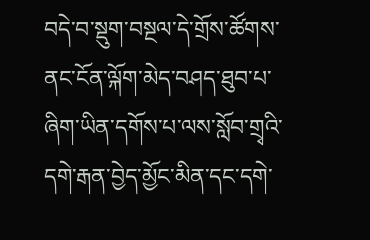བདེ་བ་སྡུག་བསྔལ་དེ་གྲོས་ཚོགས་ནང་ངོན་ལྐོག་མེད་བཤད་ཐུབ་པ་ཞིག་ཡིན་དགོས་པ་ལས་སློབ་གྲྭའི་དགེ་རྒན་བྱེད་མྱོང་མིན་དང་དགེ་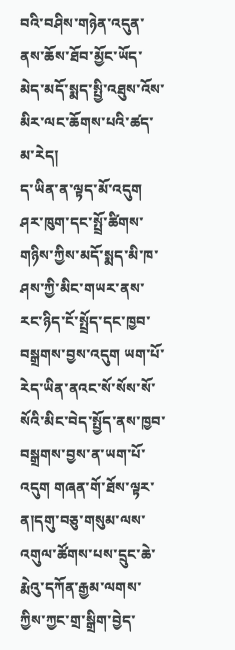བའི་བཤིས་གཉེན་འདུན་ནས་ཆོས་ཐོབ་མྱོང་ཡོད་མེད་མདོ་སྨད་སྤྱི་འཐུས་འོས་མིར་ལང་ཆོགས་པའི་ཚད་མ་རེད།
ད་ཡིན་ན་ལྟད་མོ་འདུག ཤར་ཁུག་དང་སྤྲོ་ཚིགས་གཉིས་ཀྱིས་མདོ་སྨད་མི་ཁ་ཤས་ཀྱི་མིང་གཡར་ནས་རང་ཉིད་ངོ་སྤྲོད་དང་ཁྱབ་བསྒྲགས་བྱས་འདུག ཡག་པོ་རེད་ཡིན་ནའང་སོ་སོས་སོ་སོའི་མིང་བེད་སྤྱོད་ནས་ཁྱབ་བསྒྲགས་བྱས་ན་ཡག་པོ་འདུག གཞན་གོ་ཐོས་ལྟར་ན།དགུ་བཅུ་གསུམ་ལས་འགུལ་ཚོགས་པས་དྲུང་ཆེ་རྨེའུ་དཀོན་རྒྱམ་ལགས་ཀྱིས་ཀྱང་གྲ་སྒྲིག་བྱེད་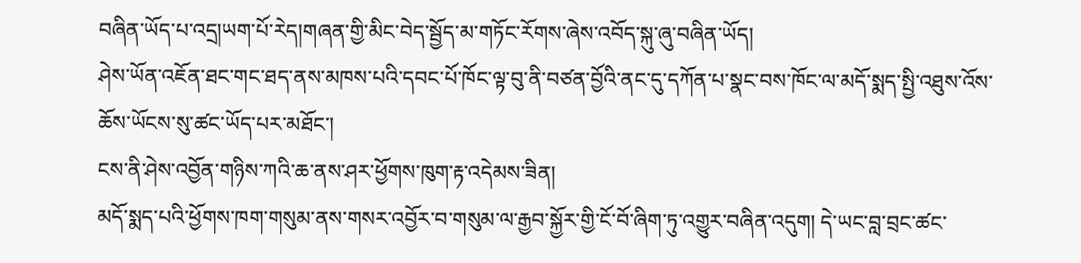བཞིན་ཡོད་པ་འདྲ།ཡག་པོ་རེད།གཞན་གྱི་མིང་བེད་སྦྱོད་མ་གཏོང་རོགས་ཞེས་འབོད་སྐུ་ཞུ་བཞིན་ཡོད།
ཤེས་ཡོན་འཇོན་ཐང་གང་ཐད་ནས་མཁས་པའི་དབང་པོ་ཁོང་ལྟ་བུ་ནི་བཙན་བྱོའི་ནང་དུ་དཀོན་པ་སྣང་བས་ཁོང་ལ་མདོ་སྨད་སྤྱི་འཐུས་འོས་ཆོས་ཡོངས་སུ་ཚང་ཡོད་པར་མཐོང་།
ངས་ནི་ཤེས་འབྱོན་གཉིས་ཀའི་ཆ་ནས་ཤར་ཕྱོགས་ཁུག་རྟ་འདེམས་ཟིན།
མདོ་སྨད་པའི་ཕྱོགས་ཁག་གསུམ་ནས་གསར་འབྱོར་བ་གསུམ་ལ་རྒྱབ་སྐྱོར་གྱི་ངོ་བོ་ཞིག་ཏུ་འགྱུར་བཞིན་འདུག། དེ་ཡང་བླ་བྲང་ཚང་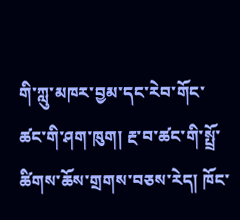གི་ཀླུ་མཁར་བྱམ་དང་རེབ་གོང་ཚང་གི་ཤག་ཁུག། རྔ་བ་ཚང་གི་སྤྲོ་ཚིགས་ཆོས་གྲགས་བཅས་རེད། ཁོང་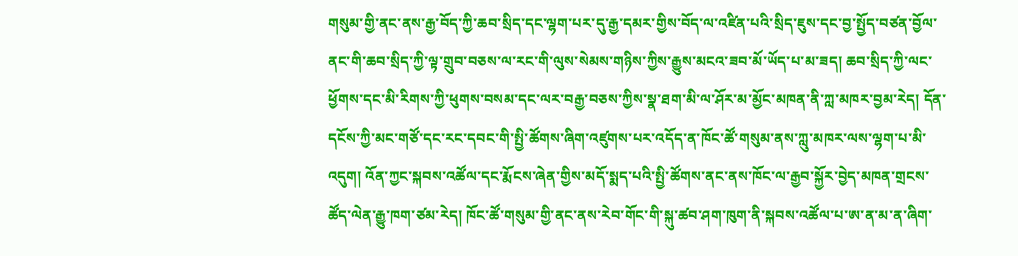གསུམ་གྱི་ནང་ནས་རྒྱ་བོད་ཀྱི་ཆབ་སྲིད་དང་ལྷག་པར་དུ་རྒྱ་དམར་གྱིས་བོད་ལ་འཛིན་པའི་སྲིད་ཇུས་དང་བྱ་སྤྱོད་བཙན་བྱོལ་ནང་གི་ཆབ་སྲིད་ཀྱི་ལྟ་གྲུབ་བཅས་ལ་རང་གི་ལུས་སེམས་གཉིས་ཀྱིས་རྒྱུས་མངའ་ཟབ་མོ་ཡོད་པ་མ་ཟད། ཆབ་སྲིད་ཀྱི་ལང་ཕྱོགས་དང་མི་རིགས་ཀྱི་ཕུགས་བསམ་དང་ལར་བརྒྱ་བཅས་ཀྱིས་སྣ་ཐག་མི་ལ་ཤོར་མ་མྱོང་མཁན་ནི་ཀླ་མཁར་བྱམ་རེད། དོན་དངོས་ཀྱི་མང་གཙོ་དང་རང་དབང་གི་སྤྱི་ཚོགས་ཞིག་འཛུགས་པར་འདོད་ན་ཁོང་ཚོ་གསུམ་ནས་ཀླུ་མཁར་ལས་ལྷག་པ་མི་འདུག། འོན་ཀྱང་སྐབས་འཚོལ་དང་རྨོངས་ཞེན་གྱིས་མདོ་སྨད་པའི་སྤྱི་ཚོགས་ནང་ནས་ཁོང་ལ་རྒྱབ་སྐྱོར་བྱེད་མཁན་གྲངས་ཚོད་ལེན་རྒྱུ་ཁག་ཙམ་རེད། ཁོང་ཚོ་གསུམ་གྱི་ནང་ནས་རེབ་གོང་གི་སྐུ་ཚབ་ཤག་ཁུག་ནི་སྐབས་འཚོལ་པ་ཨ་ན་མ་ན་ཞིག་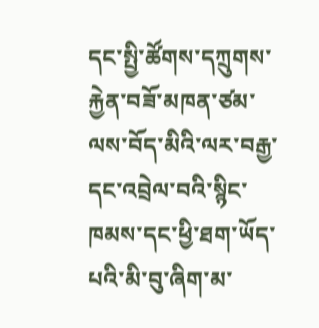དང་སྤྱི་ཚོགས་དཀྲུགས་རྐྱེན་བཟོ་མཁན་ཙམ་ལས་བོད་མིའི་ལར་བརྒྱ་དང་འབྲེལ་བའི་སྙིང་ཁམས་དང་ཕྱི་ཐག་ཡོད་པའི་མི་བུ་ཞིག་མ་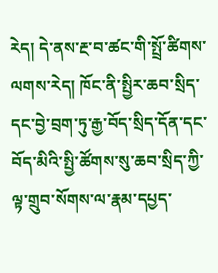རེད། དེ་ནས་རྔ་བ་ཚང་གི་སྤྲོ་ཚིགས་ལགས་རེད། ཁོང་ནི་སྤྱིར་ཆབ་སྲིད་དང་བྱེ་བྲག་ཏུ་རྒྱ་བོད་སྲིད་དོན་དང་བོད་མིའི་སྤྱི་ཚོགས་སུ་ཆབ་སྲིད་ཀྱི་ལྟ་གྲུབ་སོགས་ལ་རྣམ་དཔྱད་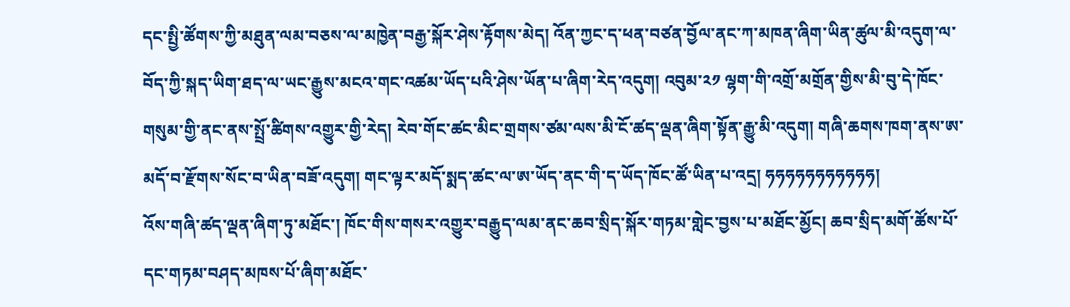དང་སྤྱི་ཚོགས་ཀྱི་མཐུན་ལམ་བཅས་ལ་མཁྱེན་བརྒྱ་སྐོར་ཤེས་རྟོགས་མེད། འོན་ཀྱང་ད་ཕན་བཙན་བྱོལ་ནང་ཀ་མཁན་ཞིག་ཡིན་ཚུལ་མི་འདུག་ལ་བོད་ཀྱི་སྐད་ཡིག་ཐད་ལ་ཡང་རྒྱུས་མངའ་གང་འཚམ་ཡོད་པའི་ཤེས་ཡོན་པ་ཞིག་རེད་འདུག། འབུམ་༢༡ ལྷག་གི་འགྲོ་མགྲོན་གྱིས་མི་བུ་དེ་ཁོང་གསུམ་གྱི་ནང་ནས་སྤྲོ་ཚིགས་འགྱུར་གྱི་རེད། རེབ་གོང་ཚང་མིང་གྲགས་ཙམ་ལས་མི་ངོ་ཚད་ལྡན་ཞིག་སྟོན་རྒྱུ་མི་འདུག། གཞི་ཆགས་ཁག་ནས་ཨ་མདོ་བ་རྫོགས་སོང་བ་ཡིན་བཟོ་འདུག། གང་ལྟར་མདོ་སྨད་ཚང་ལ་ཨ་ཡོད་ནང་གི་ད་ཡོད་ཁོང་ཚོ་ཡིན་པ་འདྲ། ཧཧཧཧཧཧཧཧཧཧཧ།
འོས་གཞི་ཚད་ལྡན་ཞིག་ཏུ་མཐོང་། ཁོང་གིས་གསར་འགྱུར་བརྒྱུད་ལམ་ནང་ཆབ་སྲིད་སྐོར་གཏམ་གླེང་བྱས་པ་མཐོང་མྱོང། ཆབ་སྲིད་མགོ་ཚོས་པོ་དང་གཏམ་བཤད་མཁས་པོ་ཞིག་མཐོང་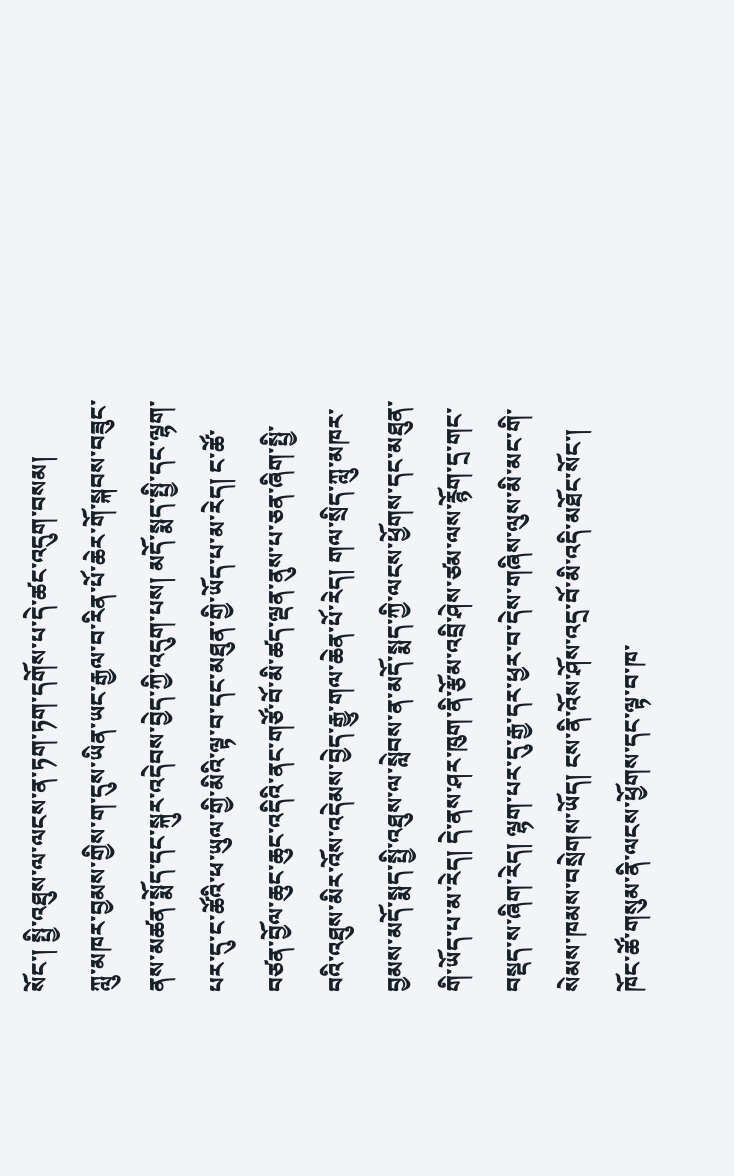སོང་། སྤྱི་འཐུས་ལ་ལངས་ན་ཏག་ཏག་དགོས་པ་དེ་ཚང་འདུག་བསམ།
ཀླུ་མཁར་བྱམས་གྱིས་ག་དུས་ཡིན་ཡང་རྒྱལ་བ་རིན་པོ་ཆེར་གོ་སྐབས་བཟུང་ནས་མཚན་སྨོད་དང་སྐུར་འདེབས་བྱེད་ཀྱི་འདུག་པས། མདོ་སྨད་སྤྱི་དང་ལྷག་པར་དུ་ང་ཚོའི་ཕ་ཡུལ་གྱི་མིའི་ལྟ་བ་དང་མཐུན་གྱི་ཡོད་པ་མ་རེད། ང་ཚོ་བཙན་བྱོལ་ཆུང་ཆུང་འདིའི་ནང་གཙོ་བོ་མི་ཚད་ལྡན་ནུས་པ་ཅན་ཞིག་སྤྱི་བའི་འཐུས་མིར་འོས་འདེམས་བྱེད་རྒྱུ་གལ་ཆེན་པོ་རེད། གལ་སྲིད་ཀླུ་མཁར་བྱམས་མདོ་སྨད་སྤྱི་འཐུས་ལ་སླེབས་ན་མདོ་སྨད་ཀྱི་ལངས་ཕྱོགས་དང་མཐུན་གི་ཡོད་པ་མ་རེད། དེ་ནས་ཤར་ཁུག་ནི་རྩོམ་འབྲི་ཤེས་ཙམ་ལས་རྙོག་དྲ་གང་བསྡད་ས་ཞིག་རེད། ལྷག་པར་དུ་རྒྱ་དར་ཕྱར་བ་དེས་གཞིས་ལུས་མི་མང་གི་སེམས་ཁམས་བསྲེགས་ཡོད། ངས་ནི་འོས་ཤོས་འདྲ་བོ་མི་འདི་མཐོང་སོང་།
ཁོང་ཚོ་གསུམ་ནི་ལངས་ཕྱོགས་དང་ལྟ་བ་ཁ་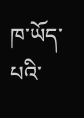ཁ་ཡོད་པའི་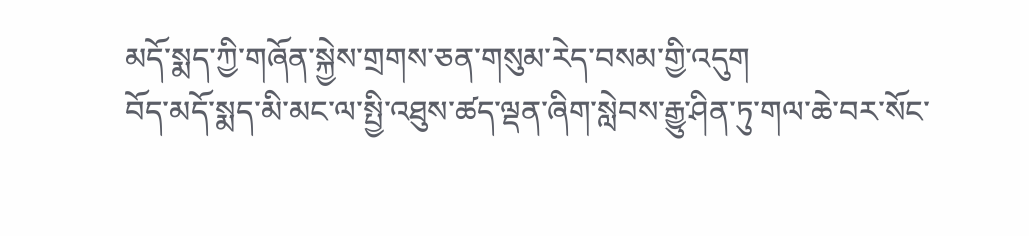མདོ་སྨད་ཀྱི་གཞོན་སྐྱེས་གྲགས་ཅན་གསུམ་རེད་བསམ་གྱི་འདུག
བོད་མདོ་སྨད་མི་མང་ལ་སྤྱི་འཐུས་ཚད་ལྡན་ཞིག་སླེབས་རྒྱུ་ཤིན་ཏུ་གལ་ཆེ་བར་སོང་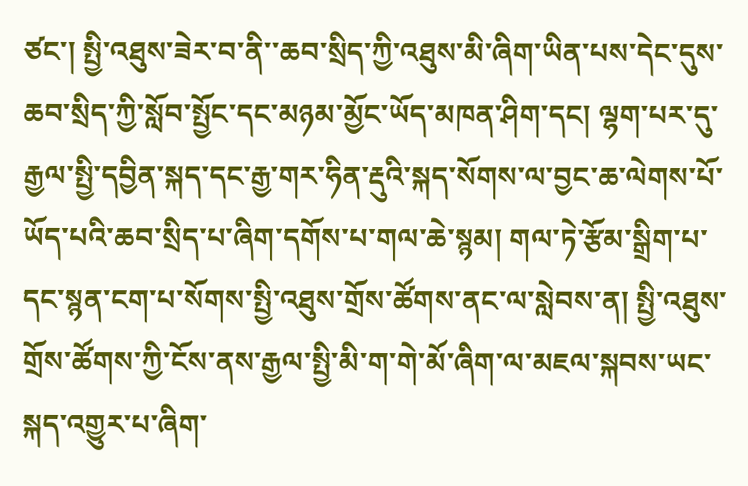ཙང་། སྤྱི་འཐུས་ཟེར་བ་ནི་་ཆབ་སྲིད་ཀྱི་འཐུས་མི་ཞིག་ཡིན་པས་དེང་དུས་ཆབ་སྲིད་ཀྱི་སློབ་སྤྱོང་དང་མཉམ་མྱོང་ཡོད་མཁན་ཤིག་དང། ལྷག་པར་དུ་རྒྱལ་སྤྱི་དབྱིན་སྐད་དང་རྒྱ་གར་ཧིན་རྡུའི་སྐད་སོགས་ལ་བྱང་ཆ་ལེགས་པོ་ཡོད་པའི་ཆབ་སྲིད་པ་ཞིག་དགོས་པ་གལ་ཆེ་སྙམ། གལ་ཏེ་རྩོམ་སྒྲིག་པ་དང་སྙན་ངག་པ་སོགས་སྤྱི་འཐུས་གྲོས་ཚོགས་ནང་ལ་སླེབས་ན། སྤྱི་འཐུས་གྲོས་ཚོགས་ཀྱི་ངོས་ནས་རྒྱལ་སྤྱི་མི་ག་གེ་མོ་ཞིག་ལ་མཇལ་སྐབས་ཡང་སྐད་འགྱུར་པ་ཞིག་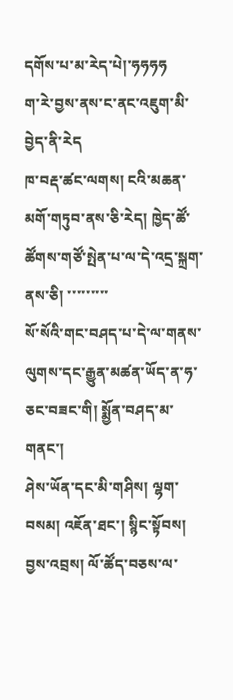དགོས་པ་མ་རེད་པེ།་ཧཧཧཧ
ག་རེ་བྱས་ནས་ང་ནང་འཇུག་མི་བྱེད་ནི་རེད
ཁ་བརྡ་ཚང་ལགས། ངའི་མཆན་མགོ་གཏུབ་ནས་ཅི་རེད། ཁྱེད་ཚོ་ཚོགས་གཙོ་སྤེན་པ་ལ་དེ་འདྲ་སྐྲག་ནས་ཅི། ་་་་་་་་་
སོ་སོའི་གང་བཤད་པ་དེ་ལ་གནས་ལུགས་དང་རྒྱུན་མཚན་ཡོད་ན་ཧ་ཅང་བཟང་གི། སྨྱོན་བཤད་མ་གནང་།
ཤེས་ཡོན་དང་མི་གཤིས། ལྷག་བསམ། འཇོན་ཐང་། སྙིང་སྟོབས། བྱས་འབྲས། ལོ་ཚོད་བཅས་ལ་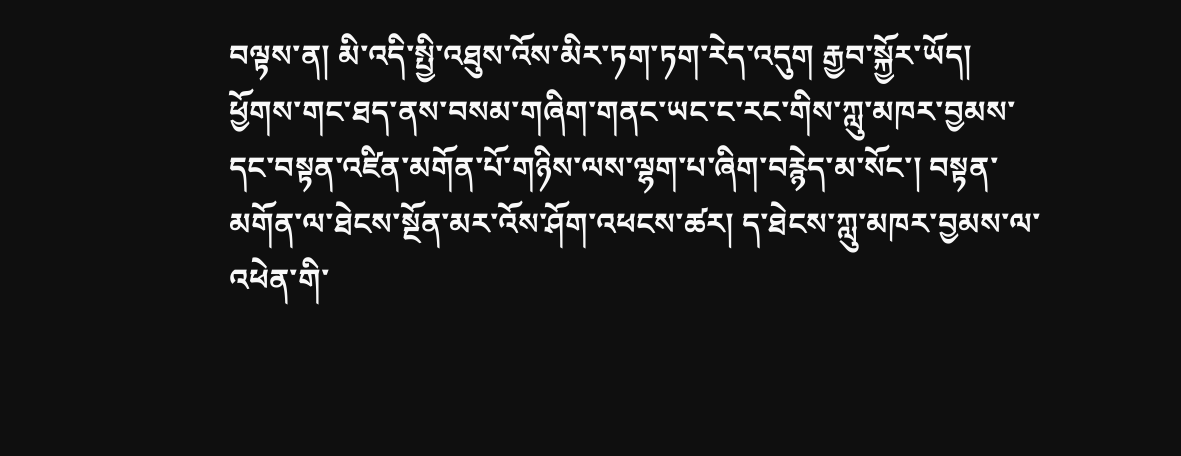བལྟས་ན། མི་འདི་སྤྱི་འཐུས་འོས་མིར་ཏག་ཏག་རེད་འདུག རྒྱབ་སྐྱོར་ཡོད།
ཕྱོགས་གང་ཐད་ནས་བསམ་གཞིག་གནང་ཡང་ང་རང་གིས་ཀླུ་མཁར་བྱམས་དང་བསྟན་འཛིན་མགོན་པོ་གཉིས་ལས་ལྷག་པ་ཞིག་བརྙེད་མ་སོང་། བསྟན་མགོན་ལ་ཐེངས་སྔོན་མར་འོས་ཤོག་འཕངས་ཚར། ད་ཐེངས་ཀླུ་མཁར་བྱམས་ལ་འཕེན་གི་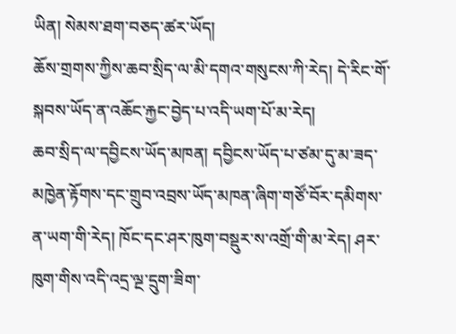ཡིན། སེམས་ཐག་བཅད་ཚར་ཡོད།
ཆོས་གྲགས་ཀྱིས་ཆབ་སྲིད་ལ་མི་དགའ་གསུངས་ཀི་རེད། དེ་རིང་གོ་སྐབས་ཡོད་ན་འཆོང་རྐྱང་བྱེད་པ་འདི་ཡག་པོ་མ་རེད།
ཆབ་སྲིད་ལ་དབྱིངས་ཡོད་མཁན། དབྱིངས་ཡོད་པ་ཙམ་དུ་མ་ཟད་མཁྱེན་རྟོགས་དང་གྲུབ་འབྲས་ཡོད་མཁན་ཞིག་གཙོ་བོར་དམིགས་ན་ཡག་གི་རེད། ཁོང་དང་ཤར་ཁུག་བསྡུར་ས་འགྲོ་གི་མ་རེད། ཤར་ཁུག་གིས་འདི་འདྲ་ལྔ་དྲུག་ཟིག་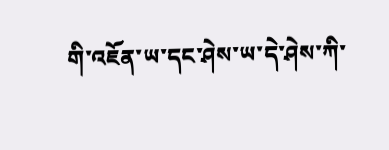གི་འཇོན་ཡ་དང་ཤེས་ཡ་དེ་ཤེས་ཀི་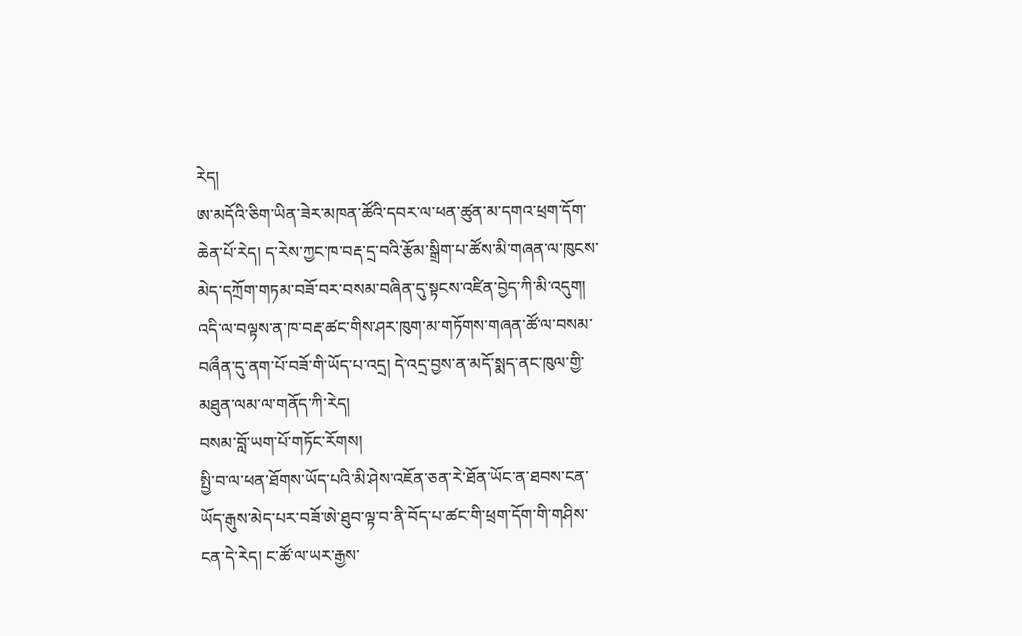རེད།
ཨ་མདོའི་ཅིག་ཡིན་ཟེར་མཁན་ཚོའི་དབར་ལ་ཕན་ཚུན་མ་དགའ་ཕྲག་དོག་ཆེན་པོ་རེད། ད་རེས་ཀྱང་ཁ་བརྡ་དྲ་བའི་རྩོམ་སྒྲིག་པ་ཚོས་མི་གཞན་ལ་ཁུངས་མེད་དཀྲོག་གཏམ་བཟོ་བར་བསམ་བཞིན་དུ་སྟངས་འཛིན་བྱེད་ཀི་མི་འདུག། འདི་ལ་བལྟས་ན་ཁ་བརྡ་ཚང་གིས་ཤར་ཁུག་མ་གཏོགས་གཞན་ཚོ་ལ་བསམ་བཞྀན་དུ་ནག་པོ་བཟོ་གི་ཡོད་པ་འདྲ། དེ་འདྲ་བྱས་ན་མདོ་སྨད་ནང་ཁུལ་གྱི་མཐུན་ལམ་ལ་གནོད་ཀི་རེད།
བསམ་བློ་ཡག་པོ་གཏོང་རོགས།
སྤྱི་བ་ལ་ཕན་ཐོགས་ཡོད་པའི་མི་ཤེས་འཇོན་ཅན་རེ་ཐོན་ཡོང་ན་ཐབས་ངན་ཡོད་རྒུས་མེད་པར་བཟོ་ཨེ་ཐུབ་ལྟ་བ་ནི་བོད་པ་ཚང་གི་ཕྲག་དོག་གི་གཤིས་ངན་དེ་རེད། ང་ཚོ་ལ་ཡར་རྒྱས་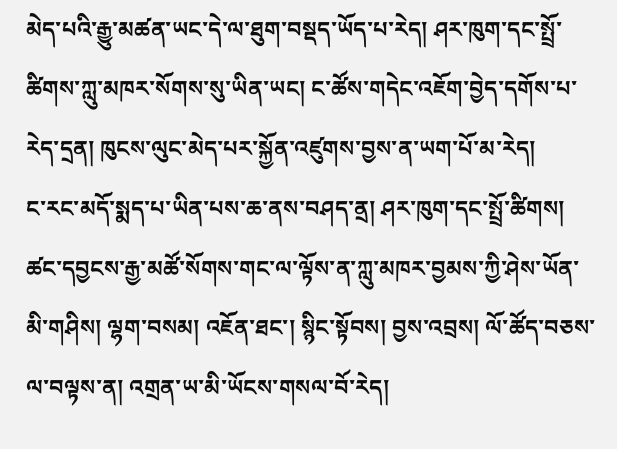མེད་པའི་རྒྱུ་མཚན་ཡང་དེ་ལ་ཐུག་བསྡད་ཡོད་པ་རེད། ཤར་ཁུག་དང་སྤྲོ་ཚིགས་ཀླུ་མཁར་སོགས་སུ་ཡིན་ཡང། ང་ཚོས་གདེང་འཇོག་བྱེད་དགོས་པ་རེད་དྲན། ཁུངས་ལུང་མེད་པར་སྐྱོན་འཛུགས་བྱས་ན་ཡག་པོ་མ་རེད།
ང་རང་མདོ་སྨད་པ་ཡིན་པས་ཆ་ནས་བཤད་ནྲ། ཤར་ཁུག་དང་སྤྲོ་ཚིགས། ཚང་དབྱངས་རྒྱ་མཚོ་སོགས་གང་ལ་ལྟོས་ན་ཀླུ་མཁར་བྱམས་ཀྱི་ཤེས་ཡོན་མི་གཤིས། ལྷག་བསམ། འཇོན་ཐང་། སྙིང་སྟོབས། བྱས་འབྲས། ལོ་ཚོད་བཅས་ལ་བལྟས་ན། འགྲན་ཡ་མི་ཡོངས་གསལ་བོ་རེད།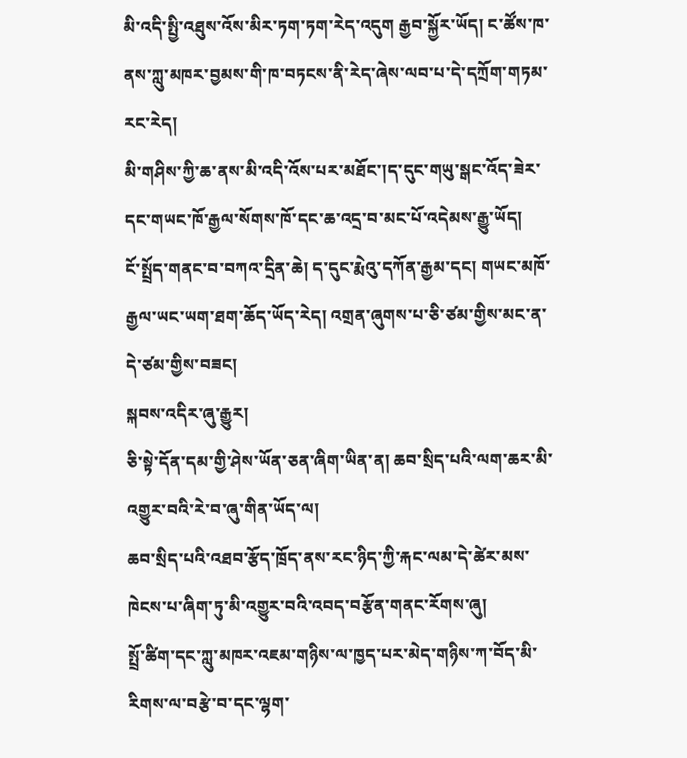མི་འདི་སྤྱི་འཐུས་འོས་མིར་ཏག་ཏག་རེད་འདུག རྒྱབ་སྐྱོར་ཡོད། ང་ཚོས་ཁ་ནས་ཀླུ་མཁར་བྱམས་གི་ཁ་བཏངས་ནི་རེད་ཞེས་ལབ་པ་དེ་དཀྲོག་གཏམ་རང་རེད།
མི་གཤིས་ཀྱི་ཆ་ནས་མི་འདི་འོས་པར་མཐོང་།ད་དུང་གཡུ་སྒང་འོད་ཟེར་དང་གཡང་ཁོ་རྒྱལ་སོགས་ཁོ་དང་ཆ་འདྲ་བ་མང་པོ་འདེམས་རྒྱུ་ཡོད།
ངོ་སྤྲོད་གནང་བ་བཀའ་དྲིན་ཆེ། ད་དུང་རྨེའུ་དཀོན་རྒྱམ་དང། གཡང་མཁོ་རྒྱལ་ཡང་ཡག་ཐག་ཆོད་ཡོད་རེད། འགྲན་ཞུགས་པ་ཅི་ཙམ་གྱིས་མང་ན་དེ་ཙམ་གྱིས་བཟང།
སྐབས་འདིར་ཞུ་རྒྱུར།
ཅི་སྟེ་དོན་དམ་གྱི་ཤེས་ཡོན་ཅན་ཞིག་ཡིན་ན། ཆབ་སྲིད་པའི་ལག་ཆར་མི་འགྱུར་བའི་རེ་བ་ཞུ་གིན་ཡོད་ལ།
ཆབ་སྲིད་པའི་འཐབ་རྩོད་ཁྲོད་ནས་རང་ཉིད་ཀྱི་རྐང་ལམ་དེ་ཚེར་མས་ཁེངས་པ་ཞིག་ཏུ་མི་འགྱུར་བའི་འབད་བརྩོན་གནང་རོགས་ཞུ།
སྤྲོ་ཚིག་དང་ཀླུ་མཁར་འཇམ་གཉིས་ལ་ཁྱད་པར་མེད་གཉིས་ཀ་བོད་མི་རིགས་ལ་བརྩེ་བ་དང་ལྷག་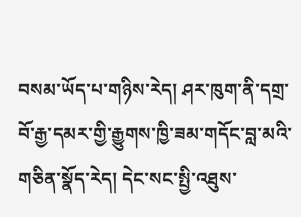བསམ་ཡོད་པ་གཉིས་རེད། ཤར་ཁུག་ནི་དགྲ་བོ་རྒྱ་དམར་གྱི་རྒྱུགས་ཁྱི་ཟམ་གདོང་བླ་མའི་གཅིན་སྣོད་རེད། དེང་སང་སྤྱི་འཐུས་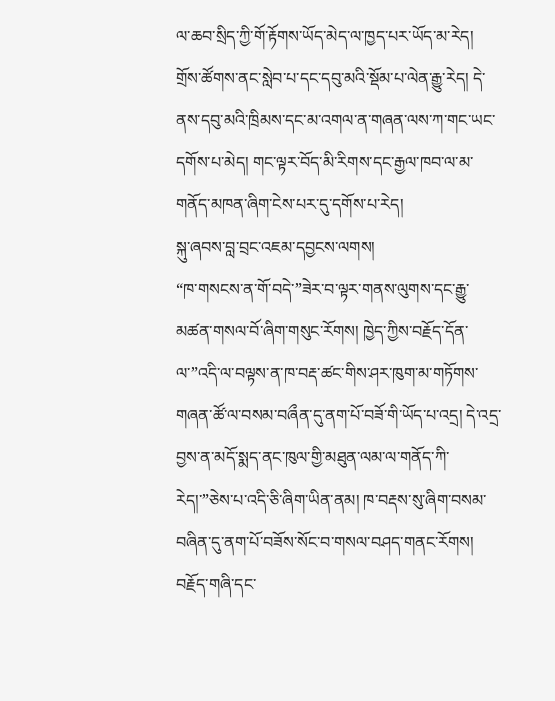ལ་ཆབ་སྲིད་ཀྱི་གོ་རྟོགས་ཡོད་མེད་ལ་ཁྱད་པར་ཡོད་མ་རེད། གྲོས་ཚོགས་ནང་སླེབ་པ་དང་དབུ་མའི་སྡོམ་པ་ལེན་རྒྱུ་རེད། དེ་ནས་དབུ་མའི་ཁྲིམས་དང་མ་འགལ་ན་གཞན་ལས་ཀ་གང་ཡང་དགོས་པ་མེད། གང་ལྟར་བོད་མི་རིགས་དང་རྒྱལ་ཁབ་ལ་མ་གནོད་མཁན་ཞིག་ངེས་པར་དུ་དགོས་པ་རེད།
སྐུ་ཞབས་བླ་བྲང་འཇམ་དབྱངས་ལགས།
“ཁ་གསངས་ན་གོ་བདེ་”ཟེར་བ་ལྟར་གནས་ལུགས་དང་རྒྱུ་མཚན་གསལ་བོ་ཞིག་གསུང་རོགས། ཁྱེད་ཀྱིས་བརྗོད་དོན་ལ་”འདི་ལ་བལྟས་ན་ཁ་བརྡ་ཚང་གིས་ཤར་ཁུག་མ་གཏོགས་གཞན་ཚོ་ལ་བསམ་བཞྀན་དུ་ནག་པོ་བཟོ་གི་ཡོད་པ་འདྲ། དེ་འདྲ་བྱས་ན་མདོ་སྨད་ནང་ཁུལ་གྱི་མཐུན་ལམ་ལ་གནོད་ཀི་རེད།་”ཅེས་པ་འདི་ཅི་ཞིག་ཡིན་ནམ། ཁ་བརྡས་སུ་ཞིག་བསམ་བཞིན་དུ་ནག་པོ་བཟོས་སོང་བ་གསལ་བཤད་གནང་རོགས།
བརྗོད་གཞི་དང་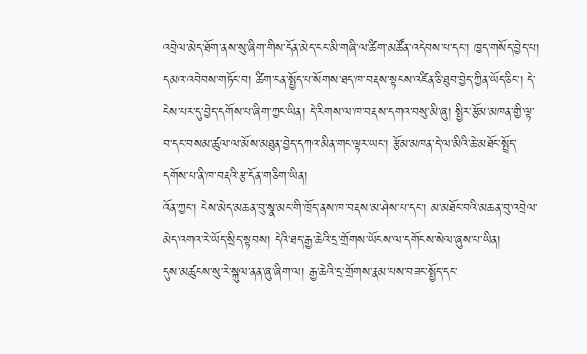འབྲེལ་མེད་ཐོག་ནས་སུ་ཞིག་གིས་དོན་མེད་ངང་མི་གཞི་ལ་ཚིག་མཚོན་འདེབས་པ་དང་། ཁྱད་གསོད་བྱེད་པ། དམའ་འབེབས་གཏོང་བ། ཚིག་ངན་སྤྱོད་པ་སོགས་ཐད་ཁ་བརྡས་སྟངས་འཛིན་ཅི་ཐུབ་བྱེད་ཀྱིན་ཡོད་ཅིང་། དེ་ངེས་པར་དུ་བྱེད་དགོས་པ་ཞིག་ཀྱང་ཡིན། དེ་རིགས་ལ་ཁ་བརྡས་དགའ་བསུ་མི་ཞུ། སྤྱིར་རྩོམ་མཁན་གྱི་ལྟ་བ་དང་བསམ་ཚུལ་ལ་མོས་མཐུན་བྱེད་དཀའ་མིན་གང་ལྟར་ཡང་། རྩོམ་མཁན་དེ་ལ་མིའི་ཆེ་མཐོང་སྤྲོད་དགོས་པ་ནི་ཁ་བརྡའི་རྩ་དོན་གཅིག་ཡིན།
འོན་ཀྱང་། ངེས་མེད་མཆན་བུ་སྣ་མང་གི་ཁྲོད་ནས་ཁ་བརྡས་མ་ཤེས་པ་དང་། མ་མཐོང་བའི་མཆན་བུ་འབྲེལ་མེད་འགའ་རེ་ཡོད་སྲིད་སྟབས། དེའི་ཐད་རྒྱ་ཆེའི་དྲ་གྲོགས་ཡོངས་ལ་དགོངས་སེལ་ཞུས་པ་ཡིན།
དུས་མཚུངས་སུ་རེ་སྐུལ་ནན་ཞུ་ཞིག་ལ། རྒྱ་ཆེའི་དྲ་གྲོགས་རྣམ་པས་བཟང་སྤྱོད་དང་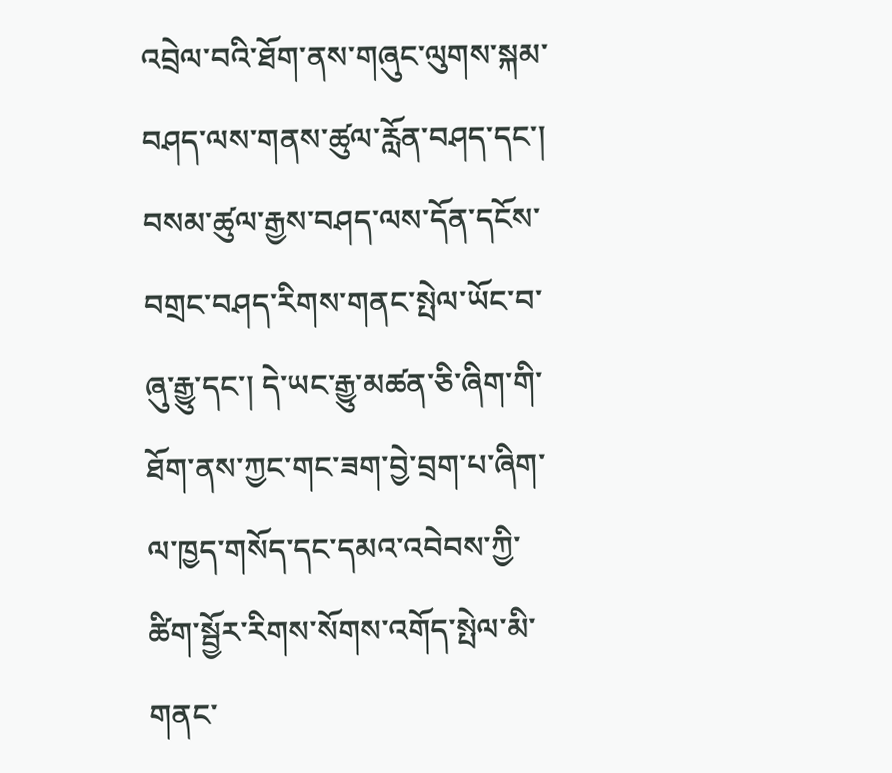འབྲེལ་བའི་ཐོག་ནས་གཞུང་ལུགས་སྐམ་བཤད་ལས་གནས་ཚུལ་རློན་བཤད་དང་། བསམ་ཚུལ་རྒྱས་བཤད་ལས་དོན་དངོས་བགྲང་བཤད་རིགས་གནང་སྤེལ་ཡོང་བ་ཞུ་རྒྱུ་དང་། དེ་ཡང་རྒྱུ་མཚན་ཅི་ཞིག་གི་ཐོག་ནས་ཀྱང་གང་ཟག་བྱེ་བྲག་པ་ཞིག་ལ་ཁྱད་གསོད་དང་དམའ་འབེབས་ཀྱི་ཚིག་སྦྱོར་རིགས་སོགས་འགོད་སྤེལ་མི་གནང་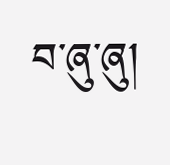བ་ཞུ་ཞུ།